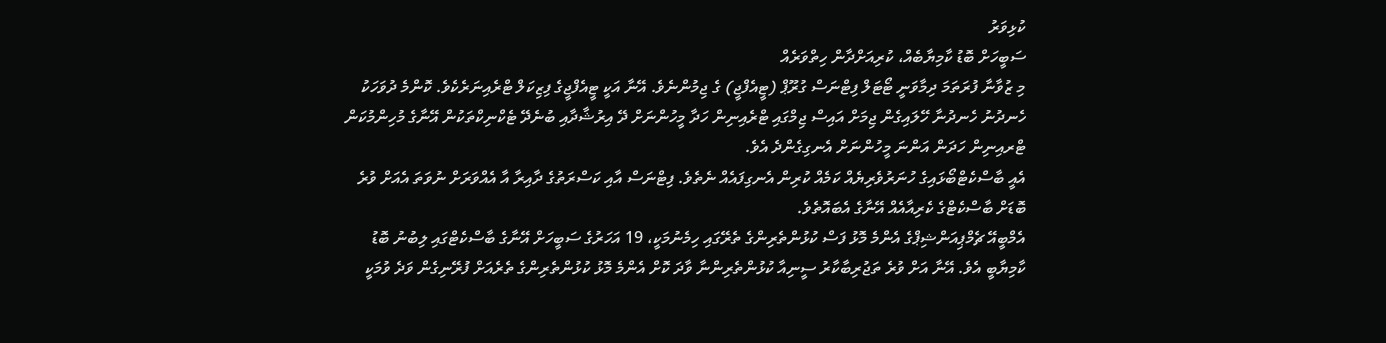ކުޅިވަރު
ސަބީހަށް ބޮޑު ކާމިޔާބެއް، ކުރިއަށްދާން ހިތްވަރެއް
މި ޒުވާނާ ފުރަތަމަ ދިމާވަނީ ޓޯޓަލް ފިޓްނަސް ގުރޫޕް (ޓީއެފްޖީ) ގެ ޖިމުންނެވެ. އޭނާ އަކީ ޓީއެފްޖީގެ ފިޒިކަލް ޓްރެއިނަރެކެވެ. ކޮންމެ ދުވަހަކު ހެނދުނު ހެނދުނާ ހޭލައިގެން ޖިމަށް އައިސް ޖިމްގައި ޓްރެއިނިން ހަދާ މީހުންނަށް ދޭ އިރުޝާދާއި ބުނެދޭ ޓެކްނިކްތަކުން އޭނާގެ މުހިންމުކަން ޓްރއިނިން ހަދަން އަންނަ މީހުންނަށް އެނގިގެންދެ އެވެ.
އެއީ ބާސްކެޓްބޯޅައިގެ ހުނަރުވެރިޔެއް ކަމެއް ކުރިން އެނގިފައެއް ނެތެވެ. ފިޓްނަސް އާއި ކަސްރަތުގެ ދާއިރާ އާ އެއްވަރަށް ނުވަތަ އެއަށް ވުރެ ބޮޑަށް ބާސްކެޓްގެ ކެރިއާއެއް އޭނާގެ އެބައޮތެވެ.
އެމްބީއޭ ޗެމްޕިއަންޝިޕްގެ އެންމެ މޮޅު ފަސް ކުޅުންތެރިންގެ ތެރޭގައި ހިމެނުމަކީ، 19 އަހަރުގެ ސަބީހަށް އޭނާގެ ބާސްކެޓްގައި ލިބުނު ބޮޑު ކާމިޔާބީ އެވެ. އޭނާ އަށް ވުރެ ތަޖުރިބާކާރު ސީނިއާ ކުޅުންތެރިންނާ ވާދަ ކޮށް އެންމެ މޮޅު ކުޅުންތެރިންގެ ތެރެއަށް ފުރޭނިގެން ވަދެ ވުމަކީ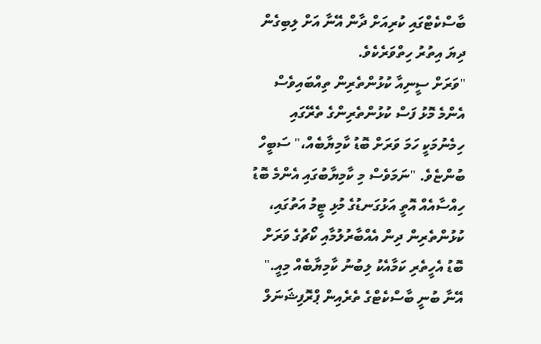ބާސްކެޓްގައި ކުރިއަށް ދާން އޭނާ އަށް ލިބިގެން ދިޔަ އިތުރު ހިތްވަރެކެވެ.
"ވަރަށް ސީނިއާ ކުޅުންތެރިން ތިއްބައިވެސް އެންމެ މޮޅު ފަސް ކުޅުންތެރިންގެ ތެރޭގައި ހިމެނުމަކީ ހަމަ ވަރަށް ބޮޑު ކާމިޔާބެއް،" ސަބީހް ބުންޏެވެ. "ނަމަވެސް މި ކާމިޔާބުގައި އެންމެ ބޮޑު ހިއްސާއެއް އޮތީ އަޅުގަނޑުގެ މުޅި ޓީމު އަތުގައި، ކުޅުންތެރިން ދިން އެއްބާރުލުމާއި ކޯޗުގެ ވަރަށް ބޮޑު އެހީތެރި ކަމާއެކު ލިބުނު ކާމިޔާބެއް މިއީ."
އޭނާ ބުނީ ބާސްކެޓްގެ ތެރެއިން ޕްރޮފިޝަނަލް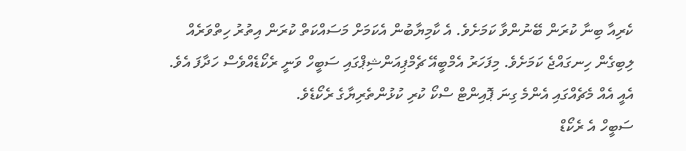ކެރިއާ ބިނާ ކުރަން ބޭނުންވާ ކަމަށެވެ. އެ ކާމިޔާބުން އެކަމަށް މަސައްކަތް ކުރަން އިތުރު ހިތްވަރެއް ލިބިގެން ހިނގައްޖެ ކަމަށެވެ. މިފަހަރު އެމްބީއޭ ޗެމްޕިއަންޝިޕްގައި ސަބީހް ވަނީ ރެކޯޑެއްވެސް ހަދާފަ އެވެ. އެއީ އެއް މެޗެއްގައި އެންމެ ގިނަ ޕޮއިންޓް ސްކޯ ކުރި ކުޅުންތެރިޔާގެ ރެކޯޑެވެ.
ސަބީހް އެ ރެކޯޑް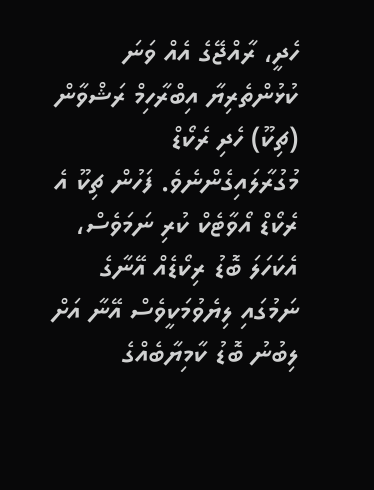ހެދީ، ރާއްޖޭގެ އެއް ވަނަ ކުޅުންތެރިޔާ އިބްރާހިމް ރަޝްވާން (ޗިކޫ) ހެދި ރެކޯޑް މުގުރާލައިގެންނެވެ. ފަހުން ޗިކޫ އެ ރެކޯޑް އޯވާޓެކް ކުރި ނަމަވެސް، އެކަހަލަ ބޮޑު ރިކޯޑެއް އޭނާގެ ނަމުގައި ލިޔެވުމަކީވެސް އޭނާ އަށް ލިބުނު ބޮޑު ކާމިޔާބެއްގެ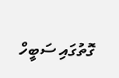ގޮތުގައި ސަބީހް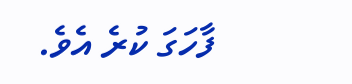ފާހަގަ ކުރެ އެވެ.